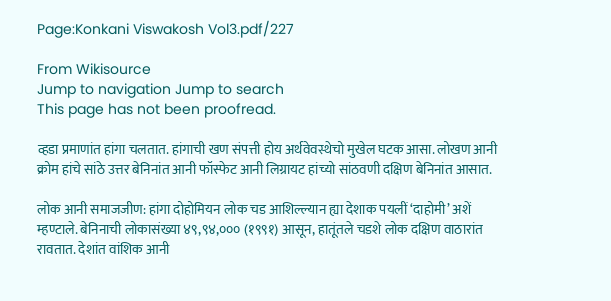Page:Konkani Viswakosh Vol3.pdf/227

From Wikisource
Jump to navigation Jump to search
This page has not been proofread.

व्हडा प्रमाणांत हांगा चलतात. हांगाची खण संपत्ती होय अर्थवेवस्थेचो मुखेल घटक आसा. लोखण आनी क्रोम हांचे सांठे उत्तर बेनिनांत आनी फॉस्फेट आनी लिग्रायट हांच्यो सांठवणी दक्षिण बेनिनांत आसात.

लोक आनी समाजजीण: हांगा दोहोमियन लोक चड आशिल्ल्यान ह्या देशाक पयलीं ‘दाहोमी’ अशें म्हण्टाले. बेनिनाची लोकासंख्या ४९,९४,००० (१९९१) आसून, हातूंतले चडशे लोक दक्षिण वाठारांत रावतात. देशांत वांशिक आनी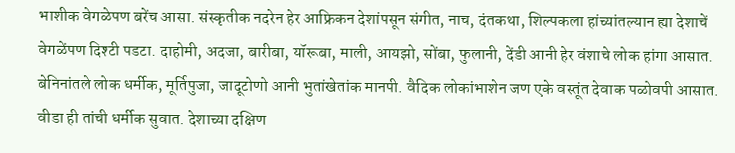भाशीक वेगळेपण बरेंच आसा. संस्कृतीक नदरेन हेर आफ्रिकन देशांपसून संगीत, नाच, दंतकथा, शिल्पकला हांच्यांतल्यान ह्या देशाचें वेगळेंपण दिश्टी पडटा. दाहोमी, अदजा, बारीबा, यॉरूबा, माली, आयझो, सोंबा, फुलानी, देंडी आनी हेर वंशाचे लोक हांगा आसात. बेनिनांतले लोक धर्मीक, मूर्तिपुजा, जादूटोणो आनी भुतांखेतांक मानपी. वैदिक लोकांभाशेन जण एके वस्तूंत देवाक पळोवपी आसात. वीडा ही तांची धर्मीक सुवात. देशाच्या दक्षिण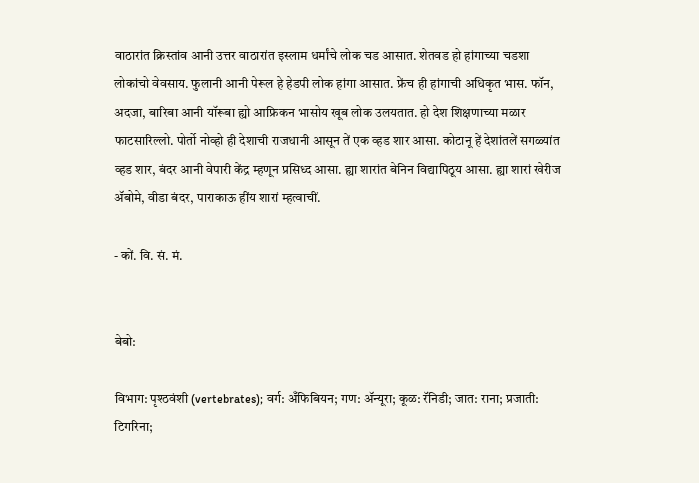वाठारांत क्रिस्तांव आनी उत्तर वाठारांत इस्लाम धर्मांचे लोक चड आसात. शेतवड हो हांगाच्या चडशा लोकांचो वेवसाय. फुलानी आनी पेरूल हे हेडपी लोक हांगा आसात. फ्रेंच ही हांगाची अधिकृत भास. फॉन, अदजा, बारिबा आनी यॉरूबा ह्यो आफ्रिकन भासोय खूब लोक उलयतात. हो देश शिक्षणाच्या मळार फाटसारिल्लो. पोर्तो नोव्हो ही देशाची राजधानी आसून तें एक व्हड शार आसा. कोटानू हें देशांतलें सगळ्यांत व्हड शार, बंदर आनी वेपारी केंद्र म्हणून प्रसिध्द आसा. ह्या शारांत बेनिन विद्यापिठूय आसा. ह्या शारां खेरीज ॲबोमे, वीडा बंदर, पाराकाऊ हींय शारां म्हत्वाचीं.

- कों. वि. सं. मं.


बेबो:

विभाग: पृश्ठवंशी (vertebrates); वर्ग: अँफिबियन; गण: ॲन्यूरा; कूळ: रॅनिडी; जात: राना; प्रजाती: टिगरिना;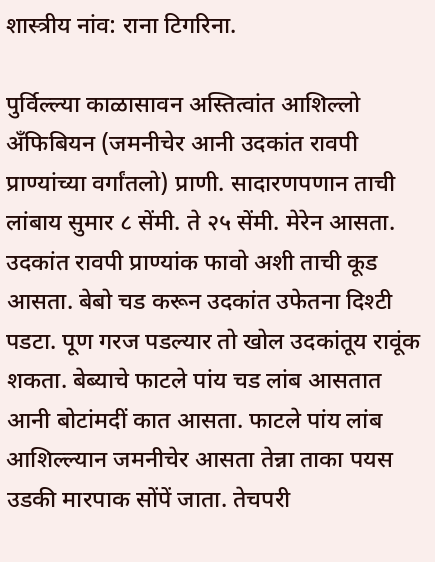शास्त्रीय नांव: राना टिगरिना.

पुर्विल्ल्या काळासावन अस्तित्वांत आशिल्लो अँफिबियन (जमनीचेर आनी उदकांत रावपी प्राण्यांच्या वर्गांतलो) प्राणी. सादारणपणान ताची लांबाय सुमार ८ सेंमी. ते २५ सेंमी. मेरेन आसता. उदकांत रावपी प्राण्यांक फावो अशी ताची कूड आसता. बेबो चड करून उदकांत उफेतना दिश्टी पडटा. पूण गरज पडल्यार तो खोल उदकांतूय रावूंक शकता. बेब्याचे फाटले पांय चड लांब आसतात आनी बोटांमदीं कात आसता. फाटले पांय लांब आशिल्ल्यान जमनीचेर आसता तेन्ना ताका पयस उडकी मारपाक सोंपें जाता. तेचपरी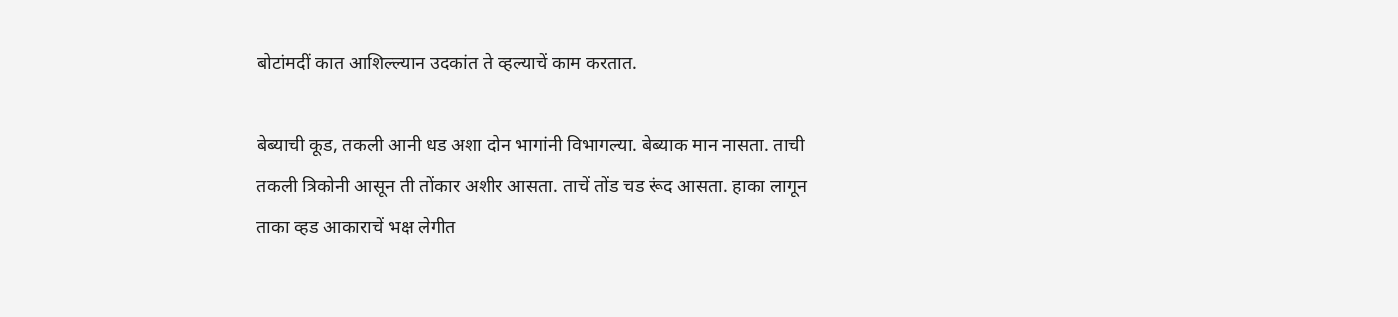बोटांमदीं कात आशिल्ल्यान उदकांत ते व्हल्याचें काम करतात.

बेब्याची कूड, तकली आनी धड अशा दोन भागांनी विभागल्या. बेब्याक मान नासता. ताची तकली त्रिकोनी आसून ती तोंकार अशीर आसता. ताचें तोंड चड रूंद आसता. हाका लागून ताका व्हड आकाराचें भक्ष लेगीत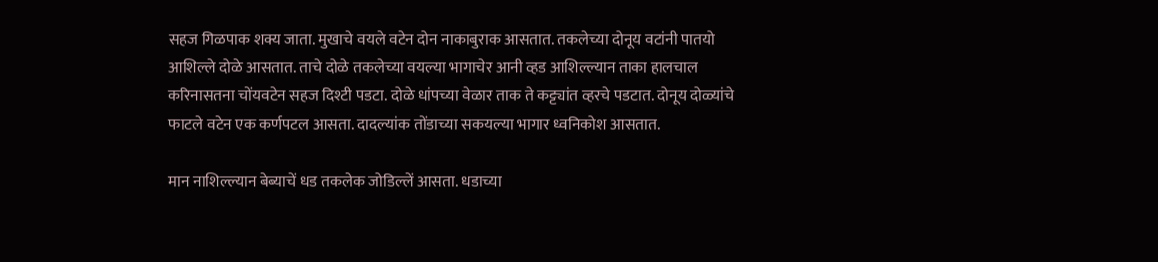सहज गिळपाक शक्य जाता. मुखाचे वयले वटेन दोन नाकाबुराक आसतात. तकलेच्या दोनूय वटांनी पातयो आशिल्ले दोळे आसतात. ताचे दोळे तकलेच्या वयल्या भागाचेर आनी व्हड आशिल्ल्यान ताका हालचाल करिनासतना चोंयवटेन सहज दिश्टी पडटा. दोळे धांपच्या वेळार ताक ते कट्ट्यांत व्हरचे पडटात. दोनूय दोळ्यांचे फाटले वटेन एक कर्णपटल आसता. दादल्यांक तोंडाच्या सकयल्या भागार ध्वनिकोश आसतात.

मान नाशिल्ल्यान बेब्याचें धड तकलेक जोडिल्लें आसता. धडाच्या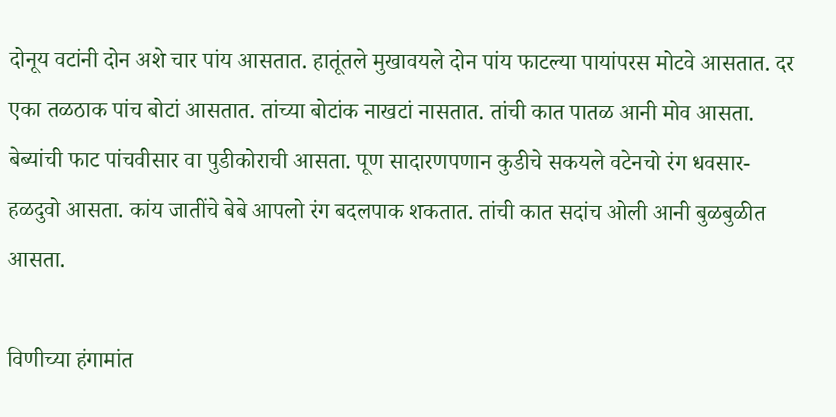दोनूय वटांनी दोन अशे चार पांय आसतात. हातूंतले मुखावयले दोन पांय फाटल्या पायांपरस मोटवे आसतात. दर एका तळठाक पांच बोटां आसतात. तांच्या बोटांक नाखटां नासतात. तांची कात पातळ आनी मोव आसता. बेब्यांची फाट पांचवीसार वा पुडीकोराची आसता. पूण सादारणपणान कुडीचे सकयले वटेनचो रंग धवसार-हळदुवो आसता. कांय जातींचे बेबे आपलो रंग बदलपाक शकतात. तांची कात सदांच ओली आनी बुळबुळीत आसता.

विणीच्या हंगामांत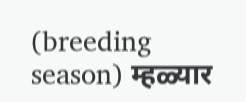(breeding season) म्हळ्यार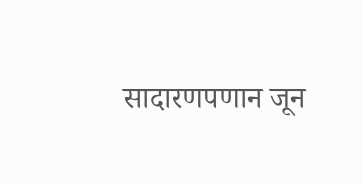सादारणपणान जून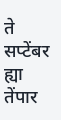ते सप्टेंबर ह्या तेंपार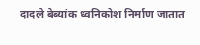दादले बेब्यांक ध्वनिकोश निर्माण जातात